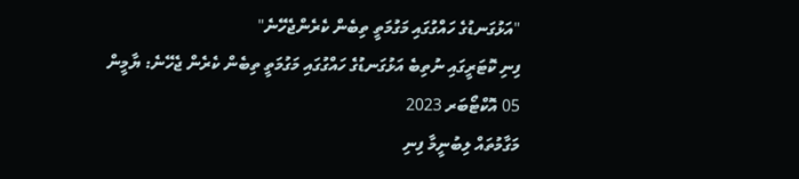"އަޅުގަނޑުގެ ހައްގުގައި މަގުމަތީ ތިބެން ކެރެންޖެހޭނެ"
ފިނި ކޮޓަރީގައި ނުތިބެ އަޅުގަނޑުގެ ހައްގުގައި މަގުމަތީ ތިބެން ކެރެން ޖެހޭނެ: ޔާމީން
05 އޮކްޓޯބަރ 2023
މަގާމުތައް ލިބުނީމާ ފިނި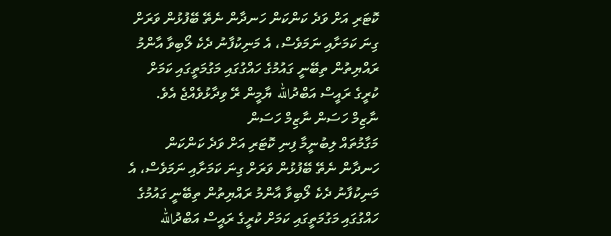ކޮޓަރި އަށް ވަދެ ކަންކަން ހަނދާން ނެތޭ ބޭފުޅުން ވަރަށް ގިނަ ކަމަށާއި ނަމަވެސް، އެ މަނިކުފާނު ދެކެ ލޯބިވާ އާންމު ރައްޔިތުން ތިބޭނީ ގައުމުގެ ހައްގުގައި މަގުމަތީގައި ކަމަށް ކުރީގެ ރައީސް އަބްދުالله ޔާމީން ރޭ ވިދާޅުވެއްޖެ އެވެ.
ނާޒިމް ހަސަން ނާޒިމް ހަސަން
މަގާމުތައް ލިބުނީމާ ފިނި ކޮޓަރި އަށް ވަދެ ކަންކަން ހަނދާން ނެތޭ ބޭފުޅުން ވަރަށް ގިނަ ކަމަށާއި ނަމަވެސް، އެ މަނިކުފާނު ދެކެ ލޯބިވާ އާންމު ރައްޔިތުން ތިބޭނީ ގައުމުގެ ހައްގުގައި މަގުމަތީގައި ކަމަށް ކުރީގެ ރައީސް އަބްދުالله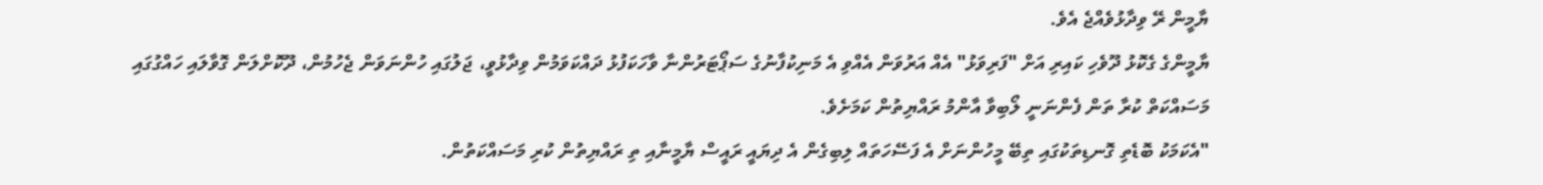ޔާމީން ރޭ ވިދާޅުވެއްޖެ އެވެ.
ޔާމީންގެ ގެކޮޅު ދޫވެހި ކައިރި އަށް "ފަރިވަޅު" އެއް އަރުވަން އެއްވި އެ މަނިކުފާނުގެ ސަޕޯޓަރުންނާ ވާހަކަފުޅު ދައްކަވަމުން ވިދާޅުވީ، ޖަލުގައި ހުންނަވަން ޖެހުމުން، ދޫކޮށްލަން ގޮވާލައި ހައްގުގައި މަސައްކަތް ކުރާ ތަން ފެންނަނީ ލޯބިވާ އާންމު ރައްޔިތުން ކަމަށެވެ.
"އެކަމަކު ބޮޑެތި ގޮނޑިތަކުގައި ތިބޭ މީހުންނަށް އެ ފަސޭހަތައް ލިބިގެން އެ ދިޔައީ ރައީސް ޔާމީނާއި ތި ރައްޔިތުން ކުރި މަސައްކަތުން.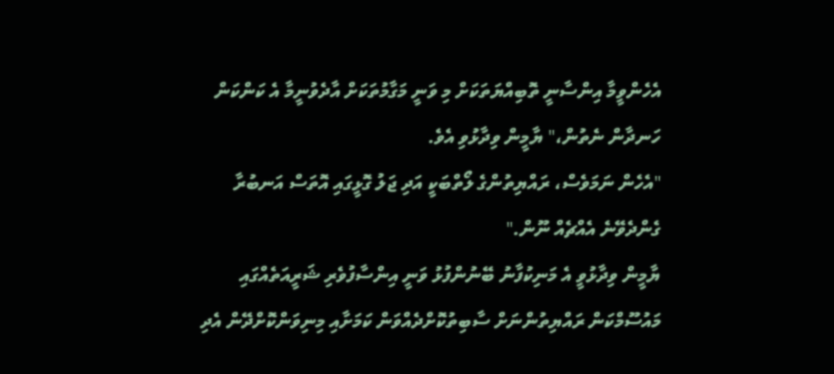އެހެންވީމާ އިންސާނީ ތޮބިއްޔަތަކަށް މި ވަނީ މަގާމުތަކަށް އާދެވުނީމާ އެ ކަންކަން ހަނދާން ނެތުން،" ޔާމީން ވިދާޅުވި އެވެ.
"އެހެން ނަމަވެސް، ރައްޔިތުންގެ ލޯތްބަކީ އަދި ޖަލު ގޮޅީގައި އޮތަސް އަނބުރާ ގެންދެވޭނެ އެއްޗެއް ނޫން."
ޔާމީން ވިދާޅުވީ އެ މަނިކުފާނު ބޭނުންފުޅު ވަނީ އިންސާފުވެރި ޝަރީއަތެއްގައި މައުސޫމްކަން ރައްޔިތުންނަށް ސާބިތުކޮށްދެއްވަން ކަމަށާއި މިނިވަންކޮށްދޭން އެދި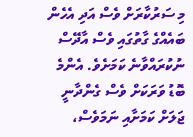މި ސަރުކާރަށް ވެސް އަދި އެހެން ބައެއްގެ ގާތުގައި ވެސް އާދޭސް ނުކުރައްވާނެ ކަމަށެވެ. އެންމެ ބޮޑު ވަރަކަށް ވެސް ގެންދާނީ ޖަލަށް ކަމަށާއި ނަމަވެސް،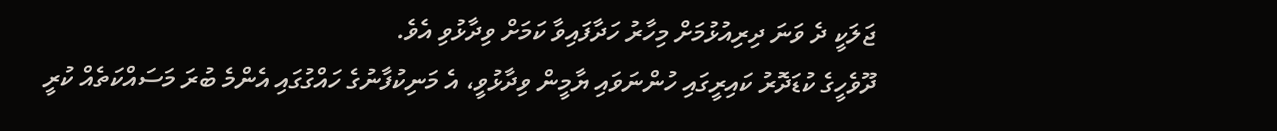ޖަލަކީ ދެ ވަނަ ދިރިއުޅުމަށް މިހާރު ހަދާފައިވާ ކަމަށް ވިދާޅުވި އެވެ.
ދޫވެހީގެ ކުޑަދޮރު ކައިރީގައި ހުންނަވައި ޔާމީން ވިދާޅުވީ، އެ މަނިކުފާނުގެ ހައްގުގައި އެންމެ ބުރަ މަސައްކަތެއް ކުރީ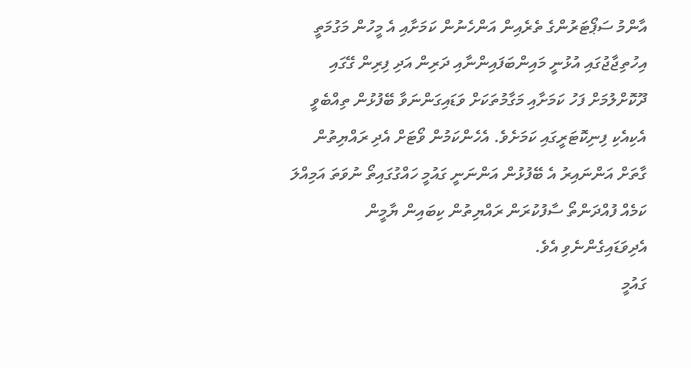އާންމު ސަޕޯޓަރުންގެ ތެރެއިން އަންހެނުން ކަމަށާއި އެ މީހުން މަގުމަތީ އިހުތިޖާޖުގައި އުޅުނީ މައިންބަފައިންނާއި ދަރިން އަދި ފިރިން ގޭގައި ދޫކޮށްލުމަށް ފަހު ކަމަށާއި މަގާމުތަކަށް ވަޑައިގަންނަވާ ބޭފުޅުން ތިއްބެވީ އެކިއެކި ފިނިކޮޓަރީގައި ކަމަށެވެ. އެހެންކަމުން ވޯޓަށް އެދި ރައްޔިތުން ގާތަށް އަންނައިރު އެ ބޭފުޅުން އަންނަނީ ގައުމީ ހައްގުގައިތޯ ނުވަތަ އަމިއްލަ ކަމެއް ފުއްދަންތޯ ސާފުކުރަން ރައްޔިތުން ކިބައިން ޔާމީން އެދިވަޑައިގެންނެވި އެވެ.
ގައުމީ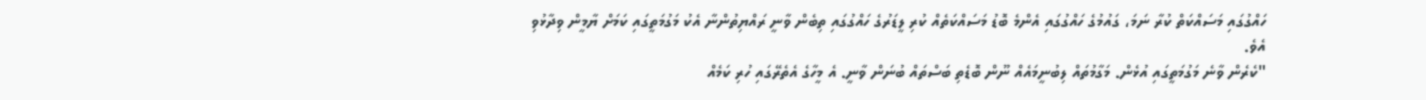ހައްގުގައި މަސައްކަތް ކުރާ ނަމަ، ގައުމުގެ ހައްގުގައި އެންމެ ބޮޑު މަސައްކަތެއް ކުރި ލީޑަރުގެ ހައްގުގައި ތިބެން ވާނީ ރައްޔިތުންނާ އެކު މަގުމަތީގައި ކަމަށް ޔާމީން ވިދާޅުވި އެވެ.
"ކެރެން ވާނެ މަގުމަތީގައި އުޅެން. މަގާމުތައް ލިބުނީމައެއް ނޫން ބޮޑެތި ބަސްތައް ބުނަން ވާނީ. އެ މީހާގެ އެތެރޭގައި ހުރި ކަމެއް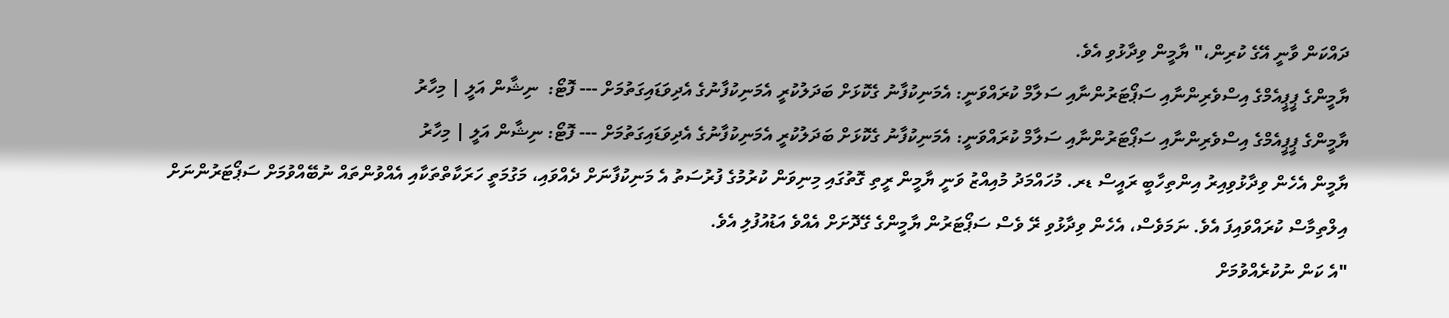ދައްކަން ވާނީ އޭގެ ކުރިން،" ޔާމީން ވިދާޅުވި އެވެ.
ޔާމީންގެ ޕީޕީއެމްގެ އިސްވެރިންނާއި ސަޕޯޓަރުންނާއި ސަލާމް ކުރައްވަނީ: އެމަނިކުފާނު ގެކޮޅަށް ބަދަލުކުރީ އެމަނިކުފާނުގެ އެދިވަޑައިގަތުމަށް --- ފޮޓޯ:  ނިޝާން އަލީ | މިހާރު
ޔާމީންގެ ޕީޕީއެމްގެ އިސްވެރިންނާއި ސަޕޯޓަރުންނާއި ސަލާމް ކުރައްވަނީ: އެމަނިކުފާނު ގެކޮޅަށް ބަދަލުކުރީ އެމަނިކުފާނުގެ އެދިވަޑައިގަތުމަށް --- ފޮޓޯ: ނިޝާން އަލީ | މިހާރު
ޔާމީން އެހެން ވިދާޅުވިއިރު އިންތިހާބީ ރައީސް ޑރ. މުހައްމަދު މުއިއްޒު ވަނީ ޔާމީން ރީތި ގޮތުގައި މިނިވަން ކުރުމުގެ ފުރުސަތު އެ މަނިކުފާނަށް ދެއްވައި، މަގުމަތީ ހަރަކާތްތަކާއި އެއްވުންތައް ނުބޭއްވުމަށް ސަޕޯޓަރުންނަށް އިލްތިމާސް ކުރައްވައިފަ އެވެ. ނަމަވެސް، އެހެން ވިދާޅުވި ރޭ ވެސް ސަޕޯޓަރުން ޔާމީންގެ ގޭދޮށަށް އެއްވެ އަޑުއުފުލި އެވެ.
"އެ ކަން ނުކުރެއްވުމަށް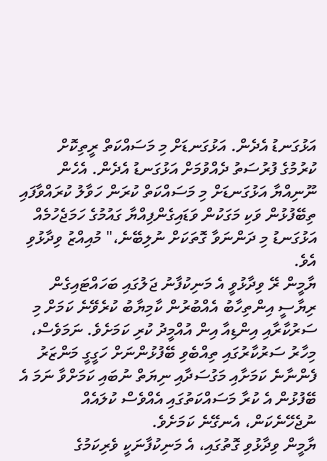އަޅުގަނޑު އެދެން. އަޅުގަނޑަށް މި މަސައްކަތް ރީތިކޮށް ކުރުމުގެ ފުރުސަތު ދެއްވުމަށް އަޅުގަނޑު އެދެން. އެހެން ނޫނިއްޔާ އަޅުގަނޑަށް މި މަސައްކަތް ކުރަން ހަވާލު ކުރައްވާފައި ތިބޭފުޅުން ވަކި މަގަކުން ވަޑައިގެންފިއްޔާ ގައުމުގެ ހަމަޖެހުމެއް އަޅުގަނޑު މި ދަންނަވާ ގޮތަކަށް ނުލިބޭނެ،" މުއިއްޒު ވިދާޅުވި އެވެ.
ޔާމީން ރޭ ވިދާޅުވީ އެ މަނިކުފާނު ޖަލުގައި ބަހައްޓައިގެން ރިޔާސީ އިންތިހާބު އެއްބުރުން ކާމިޔާބު ކުރެވޭނެ ކަމަށް މި ސަރުކާރާއި އިންޑިއާ އިން އުއްމީދު ކުރި ކަމަށެވެ. ނަމަވެސް، މިހާރު ސަރުކާރުގައި ތިއްބެވި ބޭފުޅުންނަށް ހަގީގީ މަންޒަރު ފެންނާނެ ކަމަށާއި މަގުސަދާއި ނިޔަތް ނުބައި ކަމަށްވާ ނަމަ އެ ބޭފުޅުން އެ ކުރާ މަސައްކަތުގައި އެއްވެސް ކުލައެއް ނުޖެހޭނެކަން، އެނގޭނެ ކަމަށެވެ.
ޔާމީން ވިދާޅުވި ގޮތުގައި، އެ މަނިކުފާނަކީ ވެރިކަމުގެ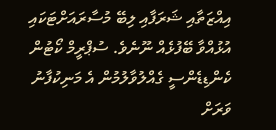އިއްޒަތާއި ޝަރަފާއި ލިބޭ މުސާރައަށްޓަކައި އުޅުއްވާ ބޭފުޅެއް ނޫނެވެ. ސުޕްރީމް ކޯޓުން ކެންޑިޑެންސީ ގެއްލުވާލުމުން އެ މަނިކުފާނު ވަރަށް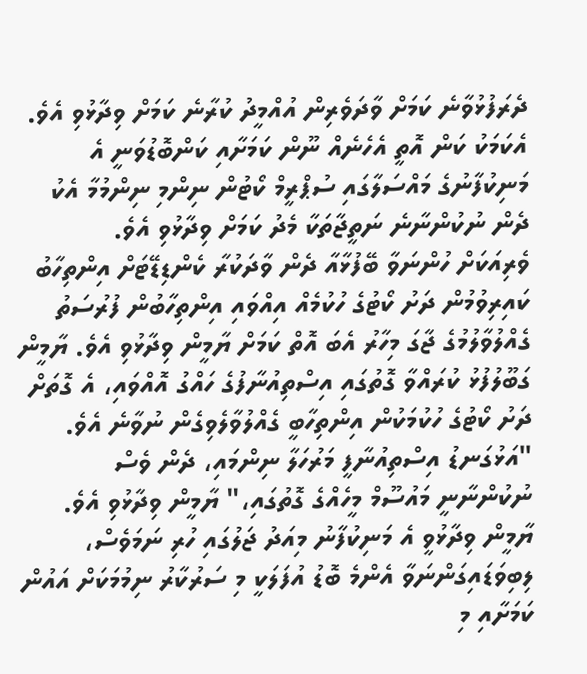ދެރަފުޅުވާނެ ކަމަށް ވާދަވެރިން އުއްމީދު ކުރާނެ ކަމަށް ވިދާޅުވި އެވެ. އެކަމަކު ކަން އޮތީ އެހެނެއް ނޫން ކަމަށާއި ކަންބޮޑުވަނީ އެ މަނިކުފާނުގެ މައްސަލާގައި ސުޕްރީމް ކޯޓުން ނިންމި ނިންމުމާ އެކު ދެން ނުކުންނާނެ ނަތީޖާތަކާ މެދު ކަމަށް ވިދާޅުވި އެވެ.
ވެރިއަކަށް ހުންނަވާ ބޭފުޅާއާ ދެން ވާދަކުރާ ކެންޑިޑޭޓަށް އިންތިހާބު ކައިރިވުމުން ދަށު ކޯޓުގެ ހުކުމެއް އިއްވައި އިންތިހާބުން ފުރުސަތު ގެއްލުވާލުމުގެ ޖާގަ މިހާރު އެބަ އޮތް ކަމަށް ޔާމީން ވިދާޅުވި އެވެ. ޔާމީން ގަބޫލުފުޅު ކުރައްވާ ގޮތުގައި އިސްތިއުނާފުގެ ހައްގު އޮއްވައި، އެ ގޮތަށް ދަށު ކޯޓުގެ ހުކުމަކުން އިންތިހާބީ ގެއްލުވާލެވިގެން ނުވާނެ އެވެ.
"އަޅުގަނޑު އިސްތިއުނާފީ މަރުހަލާ ނިންމައި، ދެން ވެސް ނުކުންނާނީ މައުސޫމް މީހެއްގެ ގޮތުގައި،" ޔާމީން ވިދާޅުވި އެވެ.
ޔާމީން ވިދާޅުވީ އެ މަނިކުފާނު މިއަދު ޖަލުގައި ހުރި ނަމަވެސް، ލިބިވަޑައިގަންނަވާ އެންމެ ބޮޑު އުފަލަކީ މި ސަރުކާރު ނިމުމަކަށް އައުން ކަމަށާއި މި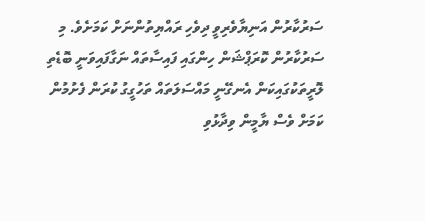ސަރުކާރުން އަނިޔާވެރިވީ ދިވެހި ރައްޔިތުންނަށް ކަމަށެވެ. މި ސަރުކާރުން ކޮރަޕްޝަން ހިންގައި ފައިސާތައް ނަގާފައިވަނީ ބޮޑެތި ލޮރީތަކުގައިކަން އެނގޭނީ މައްސަލަތައް ތަހުގީގު ކުރަން ފެށުމުން ކަމަށް ވެސް ޔާމީން ވިދާޅުވި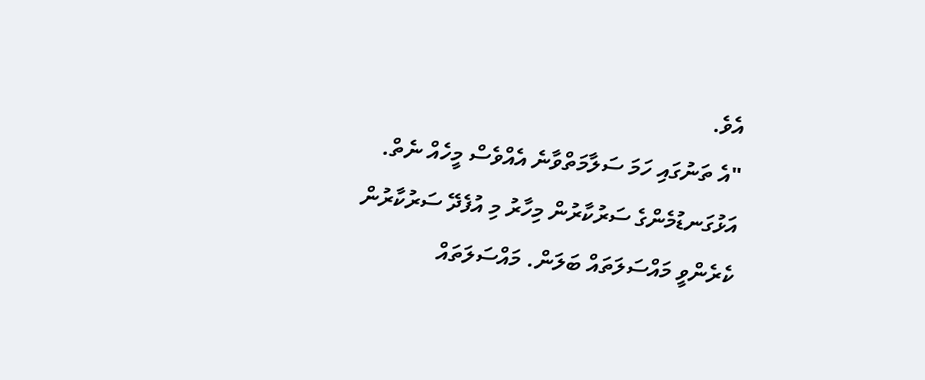އެވެ.
"އެ ތަނުގައި ހަމަ ސަލާމަތްވާނެ އެއްވެސް މީހެއް ނެތް. އަޅުގަނޑުމެންގެ ސަރުކާރުން މިހާރު މި އުފެދޭ ސަރުކާރުން ކެރެންވީ މައްސަލަތައް ބަލަން. މައްސަލަތައް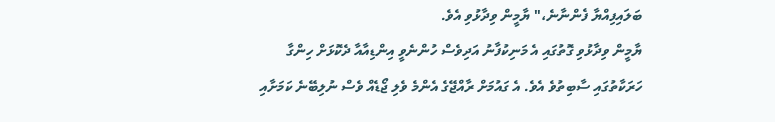ބަލައިފިއްޔާ ފެންނާނެ،" ޔާމީން ވިދާޅުވި އެވެ.
ޔާމީން ވިދާޅުވި ގޮތުގައި އެ މަނިކުފާނު އަދިވެސް ހުންނެވީ އިންޑިއާއާ ދެކޮޅަށް ހިންގާ ހަރަކާތުގައި ސާބިތުވެ އެވެ. އެ ގައުމަށް ރާއްޖޭގެ އެންމެ ވެލި ޖޯޑެއް ވެސް ނުލިބޭނެ ކަމަށާއި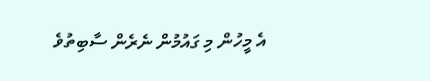އެ މީހުން މި ގައުމުން ނެރެން ސާބިތުވެ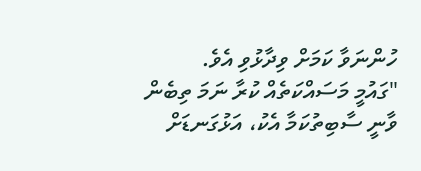ހުންނަވާ ކަމަށް ވިދާޅުވި އެވެ.
"ގައުމީ މަސައްކަތެއް ކުރާ ނަމަ ތިބެން ވާނީ ސާބިތުކަމާ އެކު، އަޅުގަނޑަށް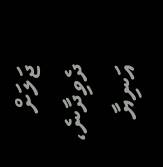ޖަލަށް ދެވިދާނެ، އަނިޔާ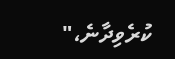ކުރެވިދާނެ،"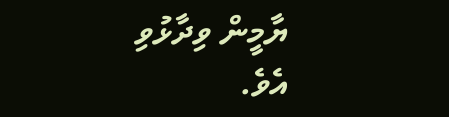ޔާމީން ވިދާޅުވި އެވެ.